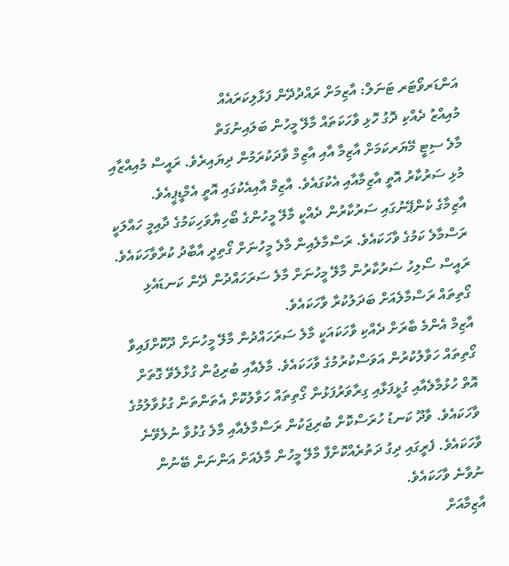އަންޑަރވޯޓަރ ޓަނަލް: އާޒިމަށް ރައްދުދޭން ފަޅާލިކަރައެއް
މުއިއްޒު ދެއްކި ދޮގު ހޮޅި ވާހަކަތައް މާލޭ މީހުން ބަލައިނުގަތް
މާލެ ސިޓީ މޭޔަރކަމަށް އާޒިމާ އާއި އާޒިމް ވާދަކުރަމުން ދިޔައިރެވެ. ރައީސް މުއިއްޒާއި މުޅި ސަރުކާރު އޮތީ އާޒިމާއާއި އެކުގައެވެ. އާޒިމް އާއިއެކުގައި އޮތީ އެމްޑީޕީއެވެ.
އާޒިމާގެ ކެންޕޭނުގައި ސަރުކާރުން ދެއްކީ މާލޭ މީހުންގެ ބޯހިޔާވަހިކަމުގެ ދާއިމީ ހައްލަކީ ރަސްމާލެ ކަމުގެ ވާހަކައެވެ. ރަސްމާލެއިން މާލެ މީހުނަށް ގޯތިދީ އާބާދު ކުރާވާހަކައެވެ. ރައީސް ސޯލިހު ސަރުކާރުން މާލޭ މީހުނަށް މާލެ ސަރަހައްދުން ދޭން ކަނޑައެޅި ގޯތިތައް ރަސްމާލެއަށް ބަދަލުކުރާ ވާހަކައެވެ.
އާޒިމް އެންމެ ބާރަށް ދެއްކި ވާހަކައަކީ މާލެ ސަރަހައްދުން މާލޭ މީހުނަށް ދޫކޮށްފައިވާ ގޯތިތައް ހަވާލުކުރުން އަވަސްކުރުމުގެ ވާހަކައެވެ. މާލެއާއި ބުރިޖުން ގުޅާލެވޭ ގޮތަށް އޮތް ހުޅުމާލެއާއި ގުޅީފަޅާއި ގިރާވަރުފަޅުން ގޯތިތައް ހަވާލުކޮށް އެތަންތަން ގުޅުވާލުމުގެ ވާހަކައެވެ. ވާދޫ ކަނޑު ހުރަސްކޮށް ބުރިޖަކުން ރަސްމާލެއާއި މާލެ ގުޅުވާ ނުލެވޭނެ ވާހަކައެވެ. ފެރީގައި ދިގު ދަތުރެއްކޮށްފާ މާލޭ މީހުން މާލެއަށް އަންނަން ބޭނުން ނުވާނެ ވާހަކައެވެ.
އާޒިމާއަށް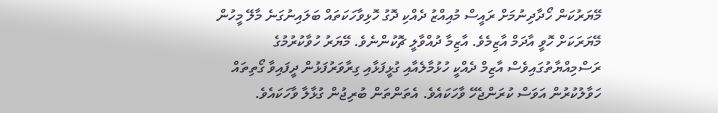މޭޔަރުކަން ހޯދާދިނުމަށް ރައީސް މުއިއްޒު ދެއްކި ދޮގު ހޮޅިވާހަކަތައް ބަލައިނުގަނެ މާލޭ މީހުން މޭޔަރަކަށް ހޮވީ އާދަމް އާޒިމެވެ. އާޒިމާ ދުއްވާލީ ޗޮކުންނެވެ. މޭޔަރު ހުވާކުރުމުގެ ރަސްމިއްޔާތުގައިވެސް އާޒިމް ދެއްކީ ހުޅުމާލެއާއި ގުޅީފަޅާއި ގިރާވަރުފަޅުން ދީފައިވާ ގޯތިތައް ހަވާލުކުރުން އަވަސް ކުރަންޖެހޭ ވާހަކައެވެ. އެތަންތަން ބުރިޖުން ގުޅާލާ ވާހަކައެވެ.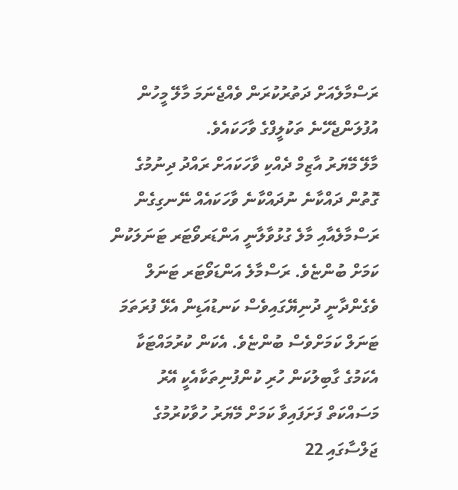ރަސްމާލެއަށް ދަތުރުކުރަން ވެއްޖެނަމަ މާލޭ މީހުން އުފުލަންޖެހޭނެ ތަކުލީފްގެ ވާހަކައެވެ.
މާލޭ މޭޔަރު އާޒިމް ދެއްކި ވާހަކައަށް ރައްދު ދިނުމުގެ ގޮތުން ދައްކާނެ ނުދައްކާނެ ވާހަކައެއް ނޭނގިގެން ރަސްމާލެއާއި މާލެ ގުޅުވާލާނީ އަންޑަރވޯޓަރ ޓަނަލަކުން ކަމަށް ބުންޏެވެ. ރަސްމާލެ އަންޑަވޯޓަރ ޓަނަލް ވެގެންދާނީ ދުނިޔޭގައިވެސް ކަނޑުއަޑިން އެޅޭ ފުރަތަމަ ޓަނަލް ކަމަށްވެސް ބުންޏެވެ. އެކަން ކުރުމައްޓަކާ އެކަމުގެ ގާބިލުކަން ހުރި ކުންފުނިތަކާއެކީ އޭރު މަސައްކަތް ފަށަފައިވާ ކަމަށް މޭޔަރު ހުވާކުރުމުގެ ޖަލްސާގައި 22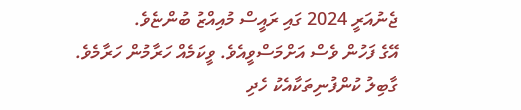ޖެނުއަރީ 2024 ގައި ރައީސް މުއިއްޒު ބުންޏެވެ.
އޭގެ ފަހުން ވެސް އަށްމަސްވީއެވެ. ވީކަމެއް ހަރާމުން ހަރާމެވެ. ގާބިލު ކުންފުނިތަކާއެކު ހެދި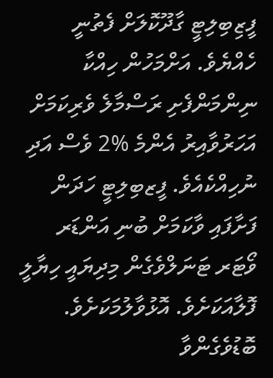ފީޒިބިލިޓީ ގާދޫކޮލަށް ފެތުނީ ހެއްޔެވެ. އަށްމަހުން ހިއްކާ ނިންމަންފެށި ރަސްމާލެ ވެރިކަމަށް އަހަރުވާއިރު އެންމެ %2 ވެސް އަދި ނުހިއްކެއެވެ. ފީޒބިލިޓީ ހަދަން ފަށާފައި ވާކަމަށް ބުނި އަންޑަރ ވޯޓަރ ޓަނަލްވެގެން މިދިޔައީ ހިޔާލީ ފޮލާއަކަށެވެ. އޮޅުވާލުމަކަށެވެ. ބޮޑުވެގެންވާ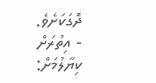ދޮގަކަށެވެ.
- އިތުރަށް ކިޔާލުމަށް: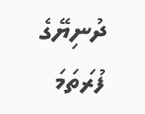ދުނިޔޭގެ ފުރަތަމަ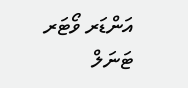އަންޑަރ ވޯޓަރ ޓަނަލް